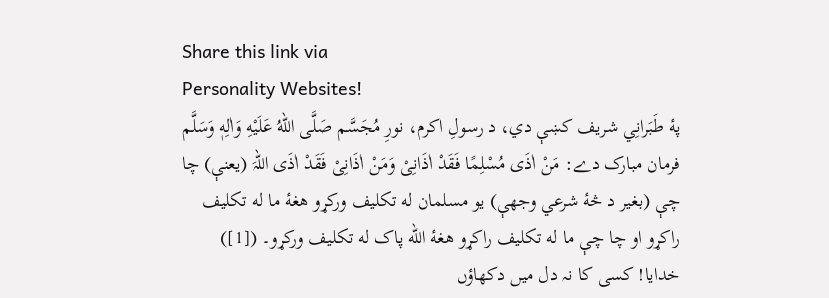Share this link via
Personality Websites!
پۀ طَبَرانِي شريف کښې دي، د رسولِ اکرم، نورِ مُجَسَّم صَلَّى اللهُ عَلَيْهِ وَاٰلِهٖ وَسَلَّم فرمان مبارک دے: مَنْ اٰذَی مُسْلِمًا فَقَدْ اٰذَانِیْ وَمَنْ اٰذَانِیْ فَقَدْ اٰذَی اللہَ (يعنې) چا چې (بغير د څۀ شرعي وجهې) يو مسلمان له تکليف ورکړو هغۀ ما له تکليف راکړو او چا چې ما له تکليف راکړو هغۀ الله پاک له تکليف ورکړو۔ ([1])
خدایا! کسی کا نہ دل میں دکھاؤں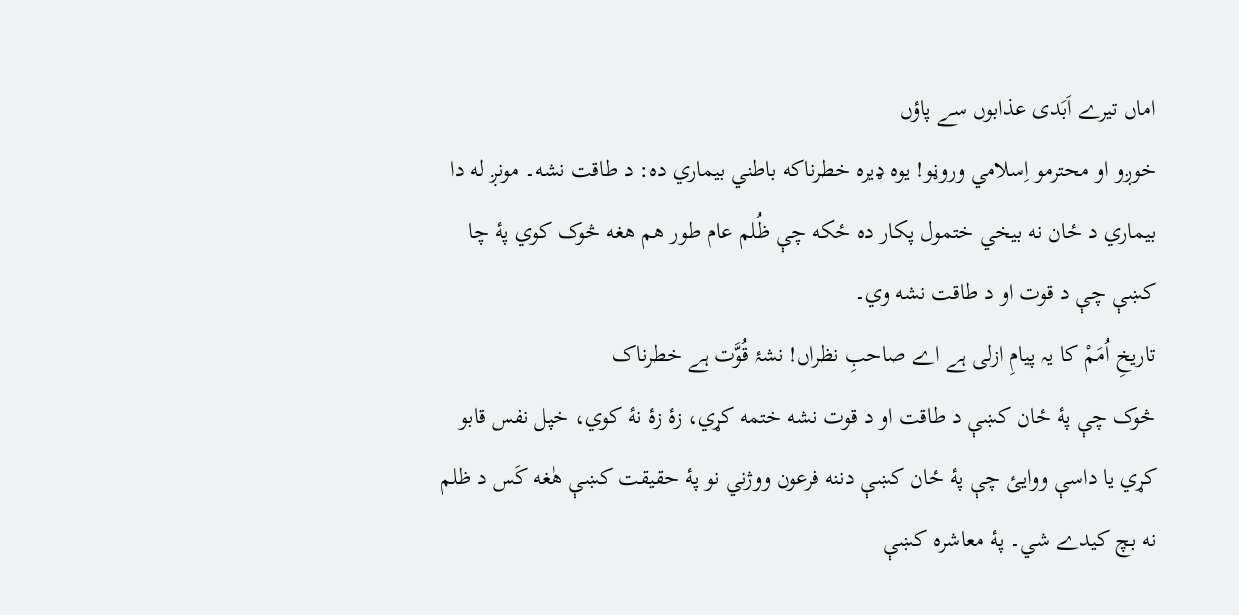اماں تیرے اَبَدی عذابوں سے پاؤں
خوږو او محترمو اِسلامي وروڼو! يوه ډيره خطرناکه باطني بيماري ده: د طاقت نشه۔ مونږ له دا بيماري د ځان نه بيخي ختمول پکار ده ځکه چې ظُلم عام طور هم هغه څوک کوي پۀ چا کښې چې د قوت او د طاقت نشه وي۔
تاریخِ اُمَمْ کا یہ پیامِ ازلی ہے اے صاحبِ نظراں! نشۂ قُوَّت ہے خطرناک
څوک چې پۀ ځان کښې د طاقت او د قوت نشه ختمه کړي، زۀ زۀ نۀ کوي، خپل نفس قابو کړي يا داسې ووايئ چې پۀ ځان کښې دننه فرعون ووژني نو پۀ حقيقت کښې هٰغه کَس د ظلم نه بچ کيدے شي۔ پۀ معاشره کښې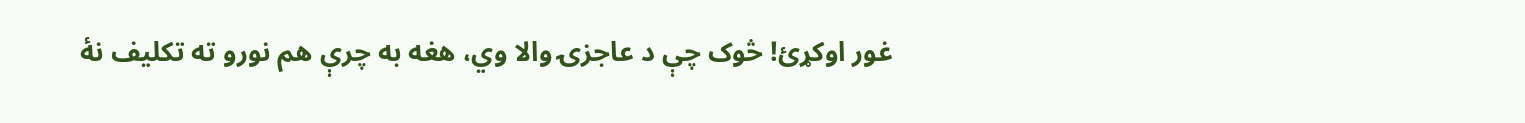غور اوکړئ! څوک چې د عاجزۍ والا وي، هغه به چرې هم نورو ته تکليف نۀ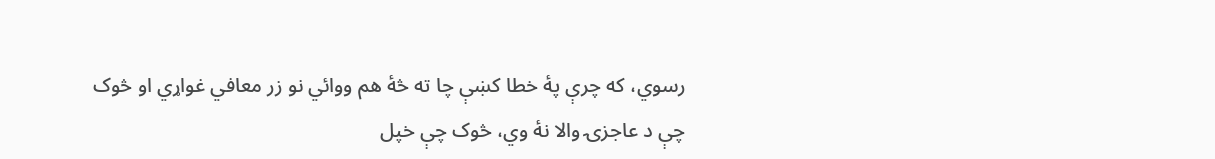رسوي، که چرې پۀ خطا کښې چا ته څۀ هم ووائي نو زر معافي غواړي او څوک چې د عاجزۍ والا نۀ وي، څوک چې خپل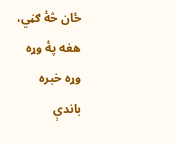ځان څۀ ګڼي، هغه پۀ وړه وړه خبره باندې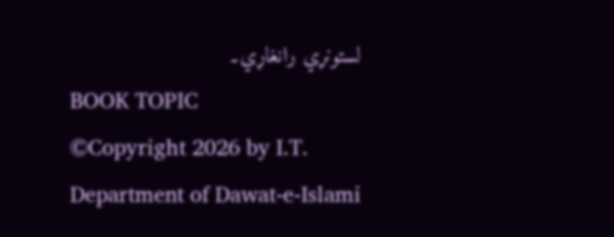لستونړي رانغاړي۔
BOOK TOPIC
©Copyright 2026 by I.T. Department of Dawat-e-Islami